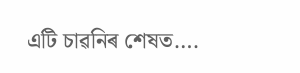এটি চাৱনিৰ শেষত….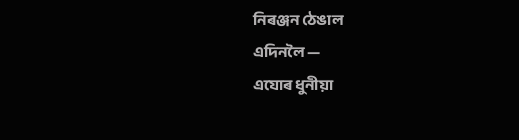নিৰঞ্জন ঠেঙাল
এদিনলৈ —
এযোৰ ধুনীয়া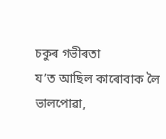চকুৰ গভীৰতা
য’ত আছিল কাৰোবাক লৈ ভালপোৱা,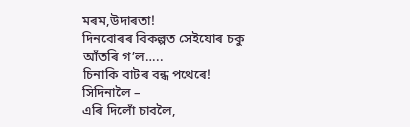মৰম,উদাৰতা!
দিনবোৰৰ বিকল্পত সেইযোৰ চকু
আঁতৰি গ’ল…..
চিনাকি বাটৰ বন্ধ পথেৰে!
সিদিনালৈ –
এৰি দিলোঁ চাবলৈ,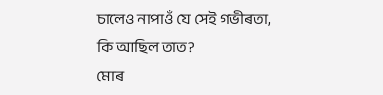চালেও নাপাওঁ যে সেই গভীৰতা,
কি আছিল তাত?
মোৰ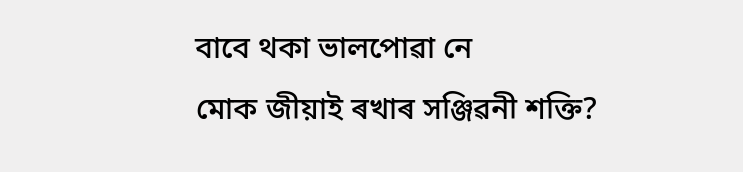বাবে থকা ভালপোৱা নে
মোক জীয়াই ৰখাৰ সঞ্জিৱনী শক্তি?